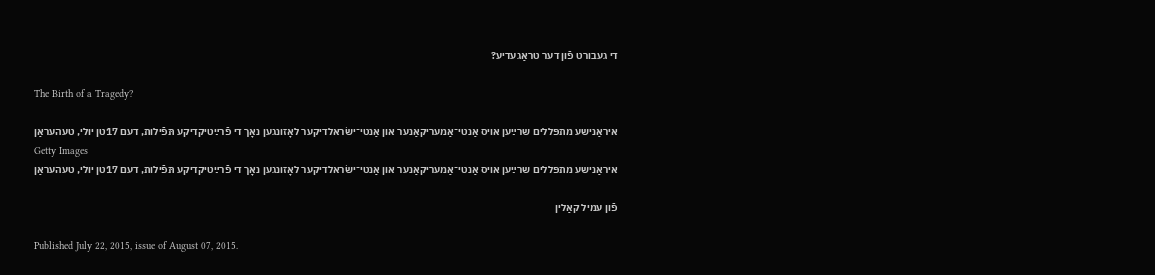די געבורט פֿון דער טראַגעדיע?

The Birth of a Tragedy?

איראַנישע מתפּללים שרײַען אויס אַנטי־אַמעריקאַנער און אַנטי־ישׂראלדיקער לאָזונגען נאָך די פֿרײַטיקדיקע תּפֿילות, דעם 17טן יולי, טעהעראַן
Getty Images
איראַנישע מתפּללים שרײַען אויס אַנטי־אַמעריקאַנער און אַנטי־ישׂראלדיקער לאָזונגען נאָך די פֿרײַטיקדיקע תּפֿילות, דעם 17טן יולי, טעהעראַן

פֿון עמיל קאַלין

Published July 22, 2015, issue of August 07, 2015.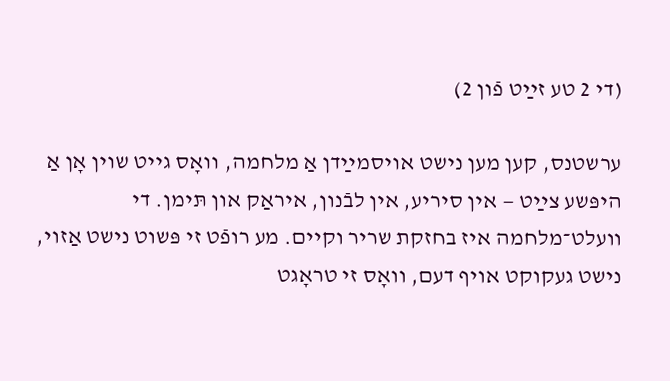(די 2 טע זײַט פֿון 2)

ערשטנס, קען מען נישט אויסמײַדן אַ מלחמה, וואָס גייט שוין אָן אַ היפּשע צײַט — אין סיריע, אין לבֿנון, איראַק און תּימן. די וועלט־מלחמה איז בחזקת שריר וקיים. מע רופֿט זי פּשוט נישט אַזוי, נישט געקוקט אויף דעם, וואָס זי טראָגט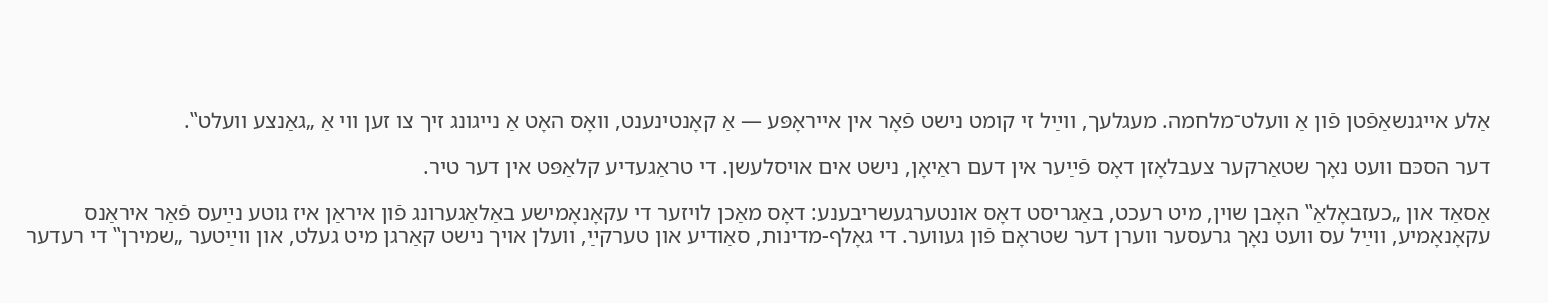אַלע אייגנשאַפֿטן פֿון אַ וועלט־מלחמה. מעגלעך, ווײַל זי קומט נישט פֿאָר אין אייראָפּע — אַ קאָנטינענט, וואָס האָט אַ נייגונג זיך צו זען ווי אַ „גאַנצע וועלט‟.

דער הסכּם וועט נאָך שטאַרקער צעבלאָזן דאָס פֿײַער אין דעם ראַיאָן, נישט אים אויסלעשן. די טראַגעדיע קלאַפּט אין דער טיר.

אַסאַד און „כעזבאָלאַ‟ האָבן שוין, מיט רעכט, באַגריסט דאָס אונטערגעשריבענע: דאָס מאַכן לויזער די עקאָנאָמישע באַלאַגערונג פֿון איראַן איז גוטע נײַעס פֿאַר איראַנס עקאָנאָמיע, ווײַל עס וועט נאָך גרעסער ווערן דער שטראָם פֿון געווער. די גאָלף-מדינות, סאַודיע און טערקײַ, וועלן אויך נישט קאַרגן מיט געלט, און ווײַטער „שמירן‟ די רעדער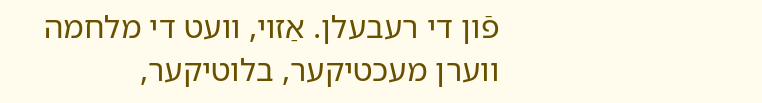פֿון די רעבעלן. אַזוי, וועט די מלחמה ווערן מעכטיקער, בלוטיקער,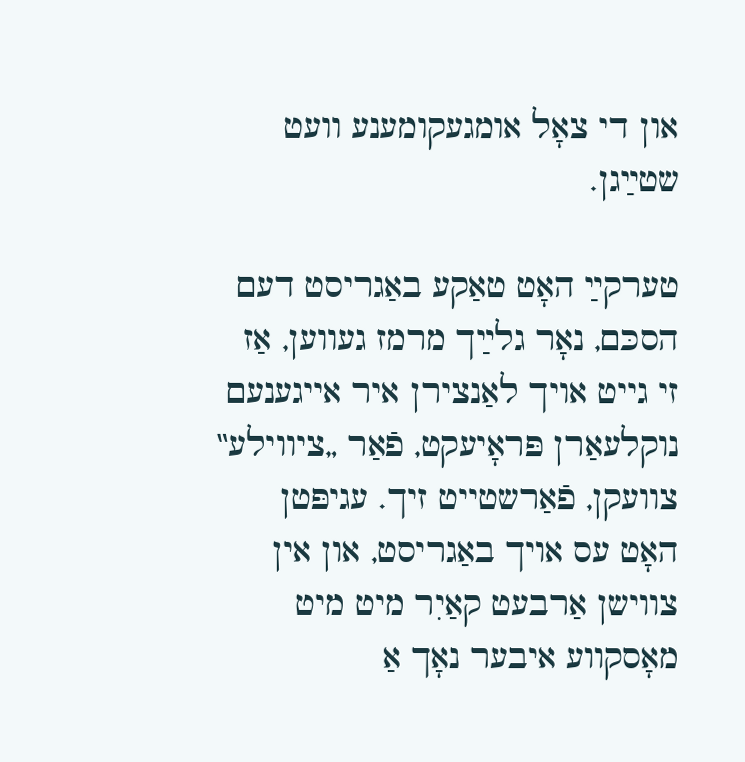און די צאָל אומגעקומענע וועט שטײַגן.

טערקײַ האָט טאַקע באַגריסט דעם הסכּם, נאָר גלײַך מרמז געווען, אַז זי גייט אויך לאַנצירן איר אייגענעם נוקלעאַרן פּראָיעקט, פֿאַר „ציווילע‟ צוועקן, פֿאַרשטייט זיך. עגיפּטן האָט עס אויך באַגריסט, און אין צווישן אַרבעט קאַיִר מיט מיט מאָסקווע איבער נאָך אַ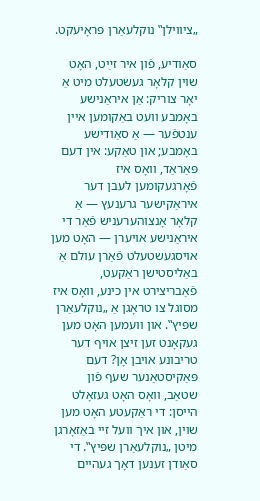„ציווילן‟ נוקלעאַרן פּראָיעקט.

סאַודיע, פֿון איר זײַט, האָט שוין קלאָר געשטעלט מיט אַ יאָר צוריק: אַן איראַנישע באָמבע וועט באַקומען איין ענטפֿער — אַ סאַודישע באָמבע; און טאַקע: אין דעם פּאַראַד, וואָס איז פֿאָרגעקומען לעבן דער איראַקישער גרענעץ — אַ קלאָר אָנצוהערעניש פֿאַר די איראַנישע אויערן — האָט מען אויסגעשטעלט פֿאַרן עולם אַ באַליסטישן ראַקעט, פֿאַבריצירט אין כינע, וואָס איז מסוגל צו טראָגן אַ „נוקלעאַרן שפּיץ‟. און וועמען האָט מען געקאָנט זען זיצן אויף דער טריבונע אויבן אָן? דעם פּאַקיסטאַנער שעף פֿון שטאַב, וואָס האָט געזאָלט הייסן: די ראַקעטע האָט מען שוין, און איך וועל זיי באַזאָרגן מיטן „נוקלעאַרן שפּיץ‟. די סאַודן זענען דאָך געהיים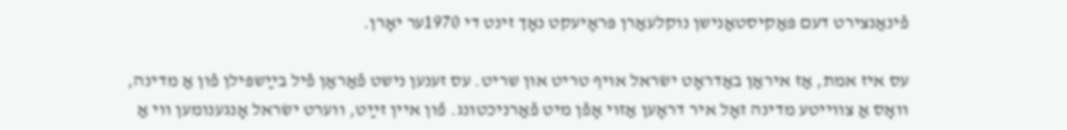פֿינאַנצירט דעם פּאַקיסטאַנישן נוקלעאַרן פּראָיעקט נאָך זינט די 1970ער יאָרן.

עס איז אמת, אַז איראַן באַדראָט ישׂראל אויף טריט און שריט. עס זענען נישט פֿאַראַן פֿיל בײַשפּילן פֿון אַ מדינה, וואָס אַ צווייטע מדינה זאָל איר דראָען אַזוי אָפֿן מיט פֿאַרניכטונג. פֿון איין זײַט, ווערט ישׂראל אָנגענומען ווי אַ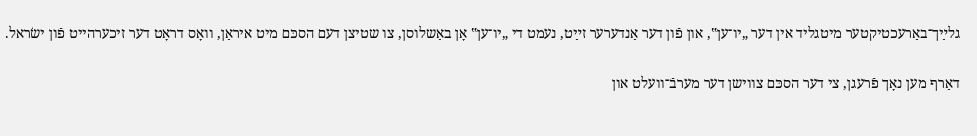גלײַך־באַרעכטיקטער מיטגליד אין דער „יו־ען‟, און פֿון דער אַנדערער זײַט, נעמט די „יו־ען‟ אָן באַשלוסן, צו שטיצן דעם הסכּם מיט איראַן, וואָס דראָט דער זיכערהייט פֿון ישׂראל.

דאַרף מען נאָך פֿרעגן, צי דער הסכּם צווישן דער מערבֿ־וועלט און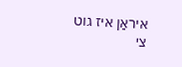איראַן איז גוט צי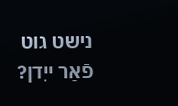נישט גוט פֿאַר ייִדן?